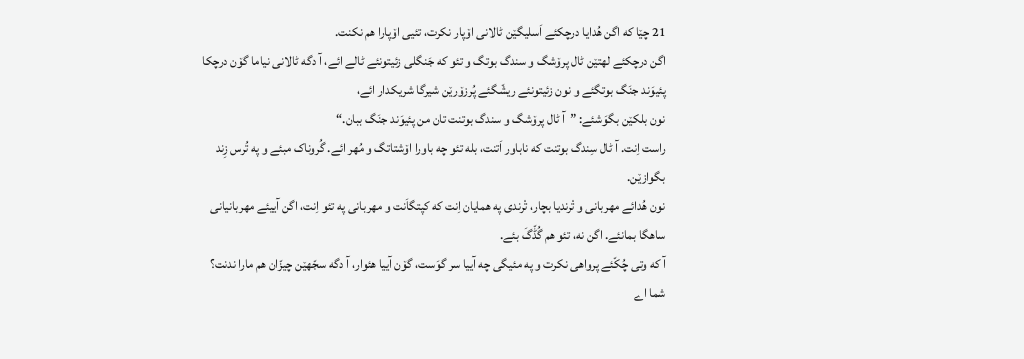21 چێا که اگن هُدایا درچکئے اَسلیگێن ٹالانی اۆپار نکرت، تئیی اۆپارا هم نکنت.
اگن درچکئے لهتێن ٹال پرۆشگ و سندگ بوتگ و تئو که جَنگلی زئیتونئے ٹالے ائے، آ دگه ٹالانی نیاما گۆن درچکا پئیوَند جنَگ بوتگئے و نون زئیتونئے ریشّگئے پُرزۆرێن شیرگا شریکدار ائے،
نون بلکێن بگوَشئے: ”آ ٹال پرۆشگ و سندگ بوتنت تان من پئیوَند جنَگ ببان.“
راست اِنت. آ ٹال سِندگ بوتنت که ناباور اَتنت، بله تئو چه باورا اۆشتاتگ و مُهر ائے. گُروناک مبئے و په تُرس زِند بگوازێن.
نون هُدائے مهربانی و تْرندیا بچار، تْرندی په همایان اِنت که کپتگاَنت و مهربانی په تئو اِنت، اگن آییئے مهربانیانی ساهگا بمانئے. اگن نه، تئو هم گُڈّگَ بئے.
آ که وتی چُکّئے پرواهی نکرت و په مئیگی چه آییا سر گوَست، گۆن آییا هئوار، آ دگه سجّهێن چیزّان هم مارا ندنت؟
شما اے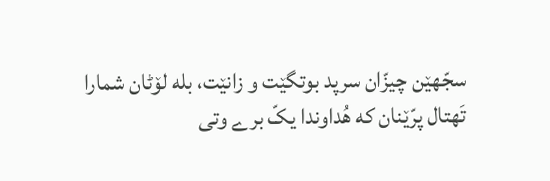سجّهێن چیزّان سرپد بوتگێت و زانێت، بله لۆٹان شمارا تَهتال پرّێنان که هُداوندا یکّ برے وتی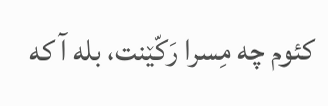کئوم چه مِسرا رَکّێنت، بله آ که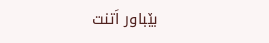بێباور اَتنت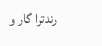رندترا گار و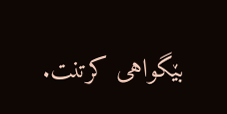بێگواهی کرتنت.